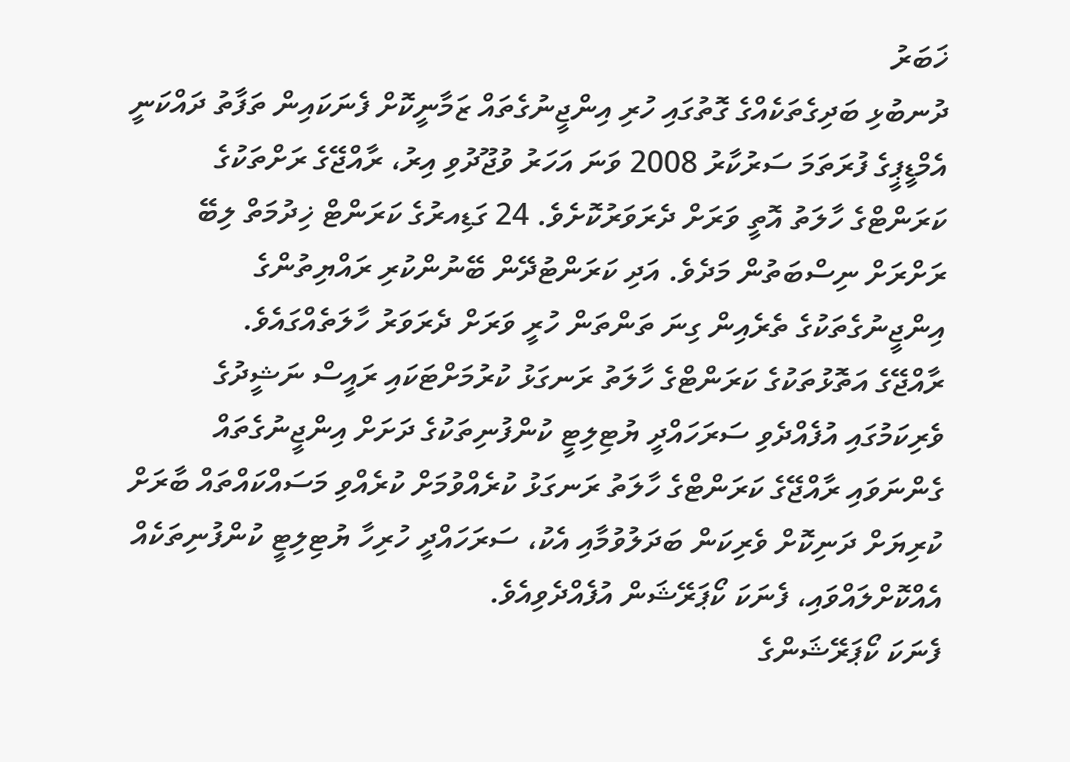ޚަބަރު
ދުނބުޅި ބަދިގެތަކެއްގެ ގޮތުގައި ހުރި އިންޖީނުގެތައް ޒަމާނީކޮށް ފެނަކައިން ތަފާތު ދައްކަނީ
އެމްޑީޕީގެ ފުރަތަމަ ސަރުކާރު 2008 ވަނަ އަހަރު ވުޖޫދުވި އިރު، ރާއްޖޭގެ ރަށްތަކުގެ ކަރަންޓްގެ ހާލަތު އޮތީ ވަރަށް ދެރަވަރުކޮށެވެ. 24 ގަޑިއރުގެ ކަރަންޓް ޚިދުމަތް ލިބޭ ރަށްރަށް ނިސްބަތުން މަދެވެ. އަދި ކަރަންޓުދޭން ބޭނުންކުރި ރައްޔިތުންގެ އިންޖީނުގެތަކުގެ ތެރެއިން ގިނަ ތަންތަން ހުރީ ވަރަށް ދެރަވަރު ހާލަތެއްގައެވެ.
ރާއްޖޭގެ އަތޮޅުތަކުގެ ކަރަންޓްގެ ހާލަތު ރަނގަޅު ކުރުމަށްޓަކައި ރައީސް ނަޝީދުގެ ވެރިކަމުގައި އުފެއްދެވި ސަރަހައްދީ ޔުޓިލިޓީ ކުންފުނިތަކުގެ ދަށަށް އިންޖީނުގެތައް ގެންނަވައި ރާއްޖޭގެ ކަރަންޓްގެ ހާލަތު ރަނގަޅު ކުރެއްވުމަށް ކުރެއްވި މަސައްކައްތައް ބާރަށް ކުރިޔަށް ދަނިކޮށް ވެރިކަން ބަދަލުވުމާއި އެކު، ސަރަހައްދީ ހުރިހާ ޔުޓިލިޓީ ކުންފުނިތަކެއް އެއްކޮށްލައްވައި، ފެނަކަ ކޯޕަރޭޝަން އުފެއްދެވިއެވެ.
ފެނަކަ ކޯޕަރޭޝަންގެ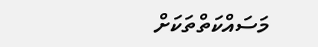މަސައްކަތްތަކަށް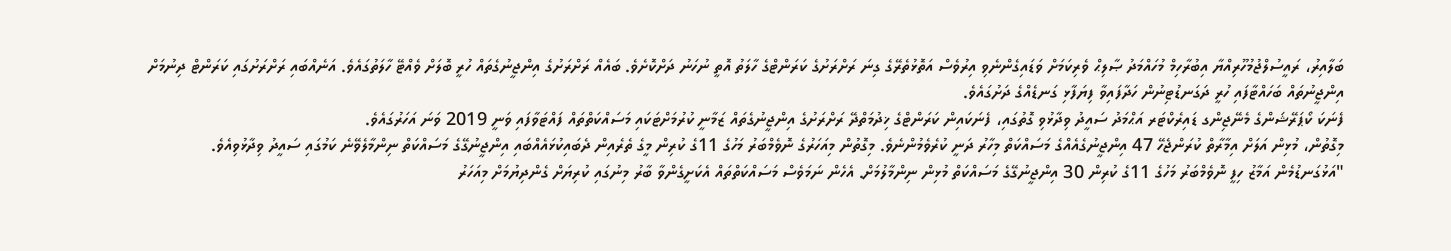ބަލާއިރު، ރައީސުލްޖުމުހޫރިއްޔާ އިބުރާހިމް މުހައްމަދު ޞާލިޙް ވެރިކަމަށް ވަޑައިގެންނެވި އިރުވެސް އަތޮޅުތެރޭގެ ގިނަ ރަށްރަށުގެ ކަރަންޓްގެ ހާލަތު އޮތީ ނުހަނު ދަށްކޮށެވެ. ބައެއް ރަށްރަށުގެ އިންޖީނުގެތައް ހުރީ ބޮލަށް ވެއްޓޭ ހާލަތުގައެވެ. އަނެއްބައި ރަށްރަށުގައި ކަރަންޓް ދިނުމަށް އިންޖީނުތައް ބަހައްޓާފައި ހުރީ ދަގަނޑުޓިނުން ހަދާފައިވާ ފިޔަފާޅި ގަނޑެއްގެ ދަށުގައެވެ.
ފެނަކަ ކޯޕަރޭޝަންގެ މެނޭޖިންގ ޑައިރެކްޓަރ އަޙްމަދު ސައީދު ވިދާޅުވި ގޮތުގައި، ފެނަކައިން ކަރަންޓްގެ ޚިދުމަތްދޭ ރަށްރަށުގެ އިންޖީނުގެތައް ޒަމާނީ ކުރުމަށްޓަކައި މަސައްކަތްތައް ފައްޓަވާފައި ވަނީ 2019 ވަނަ އަހަރުގައެވެ.
މިގޮތުން، މުޅިން އަލަށް އިމާރާތް ކުރަންޖެހޭ 47 އިންޖީނުގެއެއްގެ މަސައްކަތް މިހާރު ދަނީ ކުރެވެމުންނެވެ. މިގޮތުން މިއަހަރުގެ ނޮވެމްބަރު މަހުގެ 11ގެ ކުރިން މީގެ ތެރެއިން ދެބައިކުޅައެއްބައި އިންޖީނުގޭގެ މަސައްކަތް ނިންމާލެވޭނެ ކަމުގައި ސައީދު ވިދާޅުވިއެވެ.
"އަޅުގަނޑުމެން އަމާޒު ހިފީ ނޮވެމްބަރު މަހުގެ 11ގެ ކުރިން 30 އިންޖީނުގޭގެ މަސައްކަތް މުޅިން ނިންމާލުމަށް. އެހެން ނަމަވެސް މަސައްކަތްތައް އެކަށީގެންވާ ބާރު މިނުގައި ކުރިޔަށް ގެންދިޔުމަށް މިއަހަރު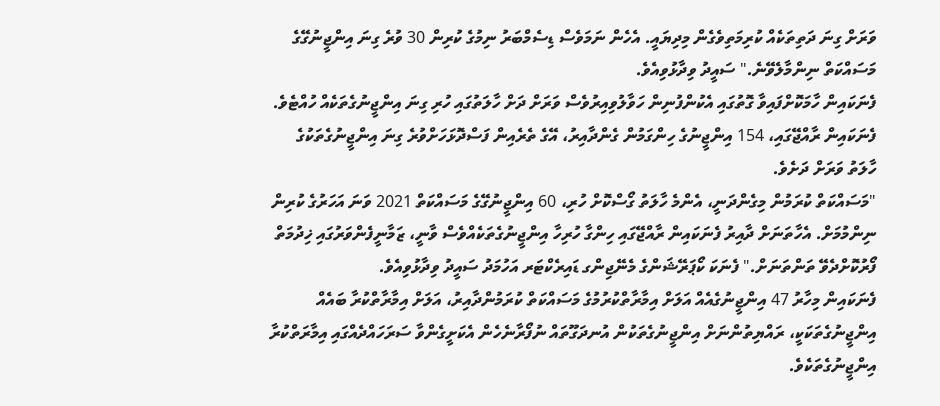ވަރަށް ގިނަ ދަތިތަކެއް ކުރިމަތިވެގެން މިދިޔައީ. އެހެން ނަމަވެސް ޑިސެމްބަރު ނިމުގެ ކުރިން 30 ވުރެ ގިނަ އިންޖީނުގޭގެ މަސައްކަތް ނިންމާލެވޭނެ." ސައީދު ވިދާޅުވިއެވެ.
ފެނަކައިން ހާމަކޮށްފައިވާ ގޮތުގައި އެކުންފުނިން ހަވާލުވިއިރުވެސް ވަރަށް ދަށް ހާލަތުގައި ހުރި ގިނަ އިންޖީނުގެތަކެއް ހުއްޓެވެ. ފެނަކައިން ރާއްޖޭގައި، 154 އިންޖީނުގެ ހިންގަމުން ގެންދާއިރު، އޭގެ ތެރެއިން ފަސްދޮޅަހަށްވުރެ ގިނަ އިންޖީނުގެތަކުގެ ހާލަތު ވަރަށް ދަށެވެ.
"މަސައްކަތް ކުރަމުން މިގެންދަނީ، އެންމެ ހާލަތު ގޯސްކޮށް ހުރި، 60 އިންޖީނުގޭގެ މަސައްކަތް 2021 ވަނަ އަހަރުގެ ކުރިން ނިންމުމަށް. އެހާތަނަށް ދާއިރު ފެނަކައިން ރާއްޖޭގައި ހިންގާ ހުރިހާ އިންޖީނުގެތަކެއްވެސް ވާނީ، ޒަމާނީފެންވަރުގައި ޚިދުމަތް ފޯރުކޮށްދެވޭ ތަންތަނަށް." ފެނަކަ ކޯޕަރޭޝަންގެ މެނޭޖިންގ ޑައިރެކްޓަރ އަހުމަދު ސައީދު ވިދާޅުވިއެވެ.
ފެނަކައިން މިހާރު 47 އިންޖީނުގެއެއް އަލަށް އިމާރާތްކުރުމުގެ މަސައްކަތް ކުރަމުންދާއިރު، އަލަށް އިމާރާތްކުރާ ބައެއް އިންޖީނުގެތަކަކީ، ރައްޔިތުންނަށް އިންޖީނުގެތަކުން އުނދަގޫތައް ނުފޯރާނެހެން އެކަށީގެންވާ ސަރަހައްދެއްގައި އިމާރަތްކުރާ އިންޖީނުގެތަކެވެ.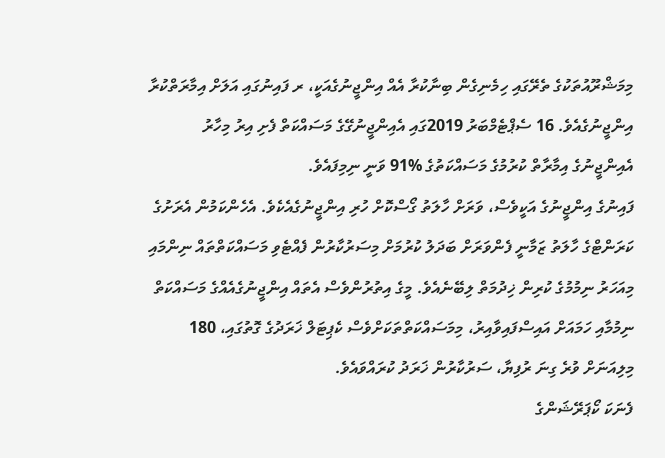މިމަޝްރޫއުތަކުގެ ތެރޭގައި ހިމެނިގެން ބިނާކުރާ އެއް އިންޖީނުގެއަކީ، ރ ފައިނުގައި އަލަށް އިމާރަތްކުރާ އިންޖީނުގެއެވެ. 16 ސެޕްޓެމްބަރު 2019ގައި އެއިންޖީނުގޭގެ މަސައްކަތް ފެށި އިރު މިހާރު އެއިންޖީނުގެ އިމާރާތް ކުރުމުގެ މަސައްކަތުގެ %91 ވަނީ ނިމިފައެވެ.
ފައިނުގެ އިންޖީނުގެ އަކީވެސް، ވަރަށް ހާލަތު ގޯސްކޮށް ހުރި އިންޖީނުގެއެކެވެ. އެހެންކަމުން އެރަށުގެ ކަރަންޓްގެ ހާލަތު ޒަމާނީ ފެންވަރަށް ބަދަލު ކުރުމަށް މިސަރުކާރުން ފެއްޓެވި މަސައްކަތްތައް ނިންމައި މިއަހަރު ނިމުމުގެ ކުރިން ޚިދުމަތް ލިބޭނެއެވެ. މީގެ އިތުރުންވެސް އެތައް އިންޖީނުގެއެއްގެ މަސައްކަތް ނިމުމާއި ހަމައަށް އައިސްފައިވާއިރު، މިމަސައްކަތްތަކަށްވެސް ކެޕިޓަލް ޚަރަދުގެ ގޮތުގައި، 180 މިލިއަނަށް ވުރެ ގިނަ ރުފިޔާ، ސަރުކާރުން ޚަރަދު ކުރައްވައެވެ.
ފެނަކަ ކޯޕަރޭޝަންގެ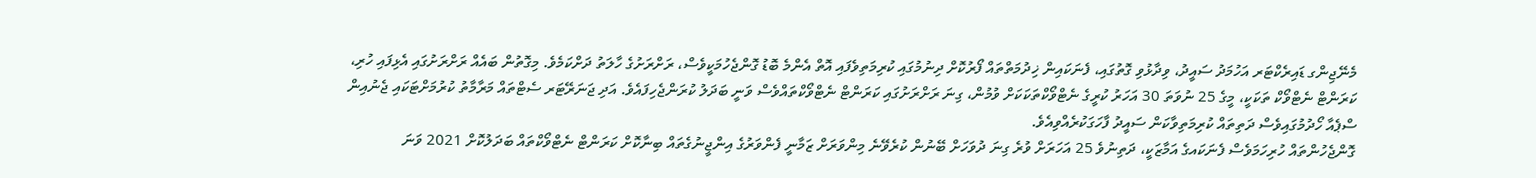މެނޭޖިންގ ޑައިރެކްޓަރ އަހުމަދު ސައީދު، ވިދާޅުވި ގޮތުގައި، ފެނަކައިން ޚިދުމަތްތައް ފޯރުކޮށް ދިނުމުގައި ކުރިމަތިވެފައި އޮތް އެންމެ ބޮޑު ގޮންޖެހުމަކީވެސް، ރަށްރަށުގެ ހާލަތު ދަށްކަމެވެ. މިގޮތުން ބައެއް ރަށްރަށުގައި އެޅިފައި ހުރި، ކަރަންޓް ނެޓްވޯކް ތަކަކީ، މީގެ 25 ނުވަތަ 30 އަހަރު ކުރީގެ ނެޓްވޯކްތަކަކަށް ވުމުން، ގިނަ ރަށްރަށުގައި ކަރަންޓް ނެޓްވޯކްތައްވެސް ވަނީ ބަދަލު ކުރަންޖެހިފައެވެ. އަދި ޖަނަރޭޓަރ ސެޓްތައް މަރާމާތު ކުރުމަށްޓަކައި ޖެނުއިން ސްޕެއާ ހޯދުމުގައިވެސް ދަތިތައް ކުރިމަތިވާކަން ސައީދު ފާހަގަކުރެއްވިއެވެ.
ގޮންޖެހުންތައް ހުރިހަމަވެސް ފެނަކައގެ އަމާޒަކީ، ދަތިނުވެ 25 އަހަރަށް ވުރެ ގިނަ ދުވަހަށް ބޭނުން ކުރެވޭނެ މިންވަރަށް ޒަމާނީ ފެންވަރުގެ އިންޖީނުގެތައް ބިނާކޮށް ކަރަންޓް ނެޓްވޯކްތައް ބަދަލުކޮށް 2021 ވަނަ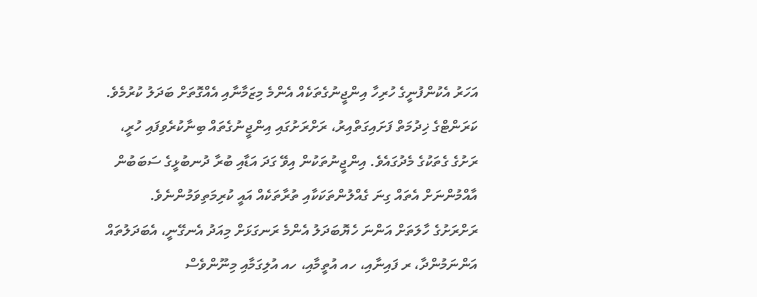އަހަރު އެކުންފުނީގެ ހުރިހާ އިންޖީނުގެތަކެއް އެންމެ މިޒަމާނާއި އެއްގޮތަށް ބަދަލު ކުރުމެވެ.
ކަރަންޓްގެ ޚިދުމަތް ފަށައިގަތްއިރު، ރަށްރަށުގައި އިންޖީނުގެތައް ބިނާކުރެވިފައި ހުރީ، ރަށުގެ ގެތަކުގެ މެދުގައެވެ. އިންޖީނުތަކުން އިވޭ ގަދަ އަޑާއި ބުރާ ދުނބުޅީގެ ސަބަބުން އާއްމުންނަށް އެތައް ގިނަ ގެއްލުންތަކަކާއި ތުރާތަކެއް އައީ ކުރިމަތިވަމުންނެވެ.
ރަށްރަށުގެ ހާލަތަށް އަންނަ ހެޔޮބަދަލު އެންމެ ރަނގަޅަށް މިއަދު އެނގޭނީ، އެބަދަލުތައް އަންނަމުންދާ، ރ ފައިނާއި، ހއ އުތީމާއި، ހއ އުލިގަމާއި މިނޫންވެސް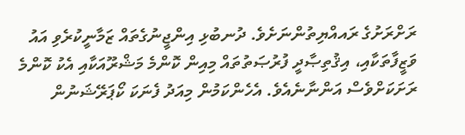ރަށްރަށުގެ ރައއްޔިތުންނަށެވެ. ދުނބުޅި އިންޖީނުގެތައް ޒަމާނީކުރެވި އައު ވަޒީފާތަކާއި، އިޤުތިޞާދީ ފުރުޞަތުތައް މިއިން ކޮންމެ މަޝްރޫއަކާއި އެކު ކޮންމެ ރަށަކަށްވެސް އަންނާނެއެވެ. އެހެންކަމުން މިއަދު ފެނަކަ ކޯޕަރޭޝަނުން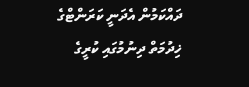ދައްކަމުން އެދަނީ ކަރަންޓްގެ ޚިދުމަތް ދިނުމުގައި ކުރީގެ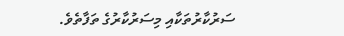ސަރުކާރުތަކާއި މިސަރުކާރުގެ ތަފާތެވެ.